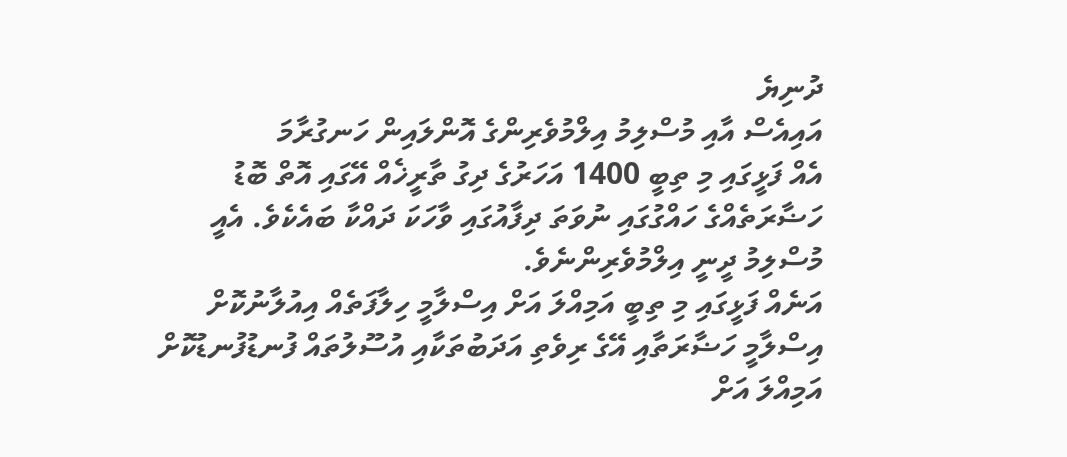ދުނިޔެ
އައިއެސް އާއި މުސްލިމު އިލްމުވެރިންގެ އޮންލައިން ހަނގުރާމަ
އެއް ފަޅީގައި މި ތިބީ 1400 އަހަރުގެ ދިގު ތާރީޚެއް އޭގައި އޮތް ބޮޑު ހަޟާރަތެއްގެ ހައްގުގައި ނުވަތަ ދިފާއުގައި ވާހަކަ ދައްކާ ބައެކެވެ. އެއީ މުސްލިމު ދީނީ އިލްމުވެރިންނެވެ.
އަނެއް ފަޅީގައި މި ތިބީ އަމިއްލަ އަށް އިސްލާމީ ހިލާފަތެއް އިއުލާނުކޮށް އިސްލާމީ ހަޟާރަތާއި އޭގެ ރިވެތި އަދަބުތަކާއި އުސޫލުތައް ފުނޑުފުނޑުކޮށް އަމިއްލަ އަށް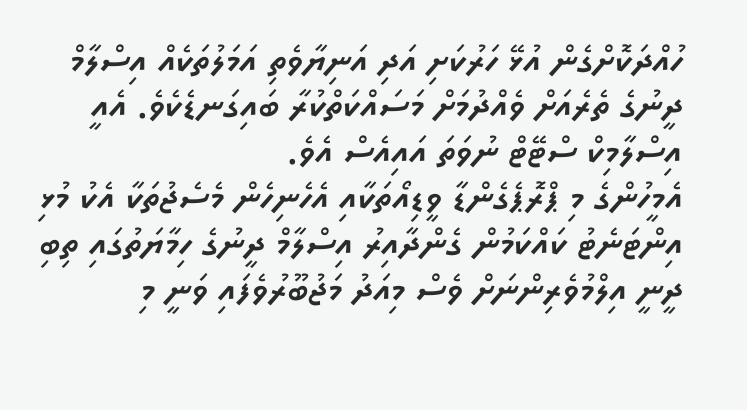ހުއްދަކޮށްގެން އުޅޭ ހަރުކަށި އަދި އަނިޔާވެތި އަމަލުތަކެއް އިސްލާމް ދީނުގެ ތެރެއަށް ވެއްދުމަށް މަސައްކަތްކުރާ ބައިގަނޑެކެވެ. އެއީ އިސްލާމިކް ސްޓޭޓް ނުވަތަ އައިއެސް އެވެ.
އެމީހުންގެ މި ޕްރޮޕެގެންޑާ ވީޑިއޯތަކާއި އެހެނިހެން މެސެޖުތަކާ އެކު މުޅި އިންޓަނެޓު ކައްކަމުން ގެންދާއިރު އިސްލާމް ދީނުގެ ހިމާޔަތުގައި ތިބި ދީނީ އިލްމުވެރިންނަށް ވެސް މިއަދު މަޖުބޫރުވެފައި ވަނީ މި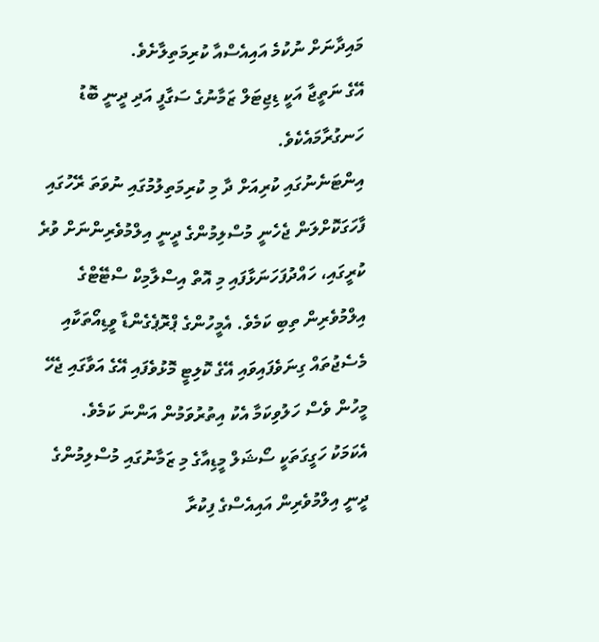މައިދާނަށް ނުކުމެ އައިއެސްއާ ކުރިމަތިލާށެވެ.
އޭގެ ނަތީޖާ އަކީ ޑިޖިޓަލް ޒަމާނުގެ ސަގާފީ އަދި ދީނީ ބޮޑު ހަނގުރާމައެކެވެ.
އިންޓަނެނުގައި ކުރިއަށް ދާ މި ކުރިމަތިލުމުގައި ނުވަތަ ރޭހުގައި ފާހަގަކޮށްލަން ޖެހެނީ މުސްލިމުންގެ ދީނީ އިލްމުވެރިންނަށް ވުރެ ކުރީގައި، ހައްދުފަހަނަޅާފައި މި އޮތް އިސްލާމިކް ސްޓޭޓްގެ އިލްމުވެރިން ތިބި ކަމެވެ. އެމީހުންގެ ޕްރޮޕެގެންޑާ ވީޑިއޯތަކާއި މެސެޖުތައް ގިނަވެފައިވައި އޭގެ ކޮލިޓީ މޮޅުވެފައި އޭގެ އަވާގައި ޖެހޭ މީހުން ވެސް ހަލުވިކަމާ އެކު އިތުރުވަމުން އަންނަ ކަމެވެ.
އެކަމަކު ހަގީގަތަކީ ސޯޝަލް މީޑިއާގެ މި ޒަމާނުގައި މުސްލިމުންގެ ދީނީ އިލްމުވެރިން އައިއެސްގެ ފިކުރާ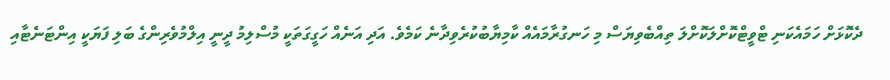ދެކޮޅަށް ހަމައެކަނި ޓްވީޓްކޮށްލަކޮށްލަ ތިއްބެވިޔަސް މި ހަނގުރާމައެއް ކާމިޔާބުކުރެވިދާނެ ކަމެވެ. އަދި އަނެއް ހަގީގަތަކީ މުސްލިމު ދީނީ އިލްމުވެރިންގެ ބަލި ފަޔަކީ އިންޓަނެޓާއި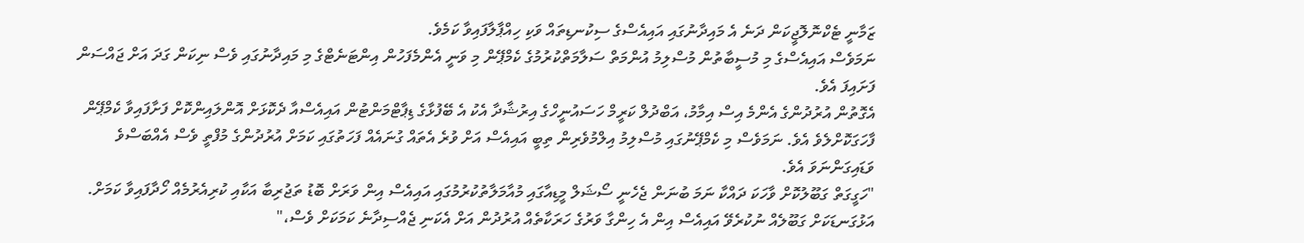ޒަމާނީ ޓެކްނޮލޮޖީކަން ދަނެ އެ މައިދާނުގައި އައިއެސްގެ ސިކުނޑިތައް ވަކި ހިއްޕާލާފައިވާ ކަމެވެ.
ނަމަވެސް އައިއެސްގެ މި މުސީބާތުން މުސްލިމު އުންމަތް ސަލާމަތްކުރުމުގެ ކެމްޕޭން މި ވަނީ އެންމެފަހުން އިންޓަނެޓްގެ މި މައިދާނުގައި ވެސް ނިކަން ގަދަ އަށް ޖައްސަން ފަށައިފަ އެވެ.
އެގޮތުން އުރުދުންގެ އެންމެ އިސް އިމާމު، އަބްދުލް ކަރީމް ހަސައުނީހްގެ އިރުޝާދާ އެކު އެ ބޭފުޅާގެ ޑިޕާޓްމަންޓުން އައިއެސްއާ ދެކޮޅަށް އޮންލައިންކޮށް ފަށާފައިވާ ކެމްޕޭން ފާހަގަކޮށްލެވެ އެވެ. ނަމަވެސް މި ކެމްޕޭނުގައި މުސްލިމު އިލްމުވެރިން ތިބީ އައިއެސް އަށް ވުރެ އެތައް ގުނައެއް ފަހަތުގައި ކަމަށް އުރުދުންގެ މުފްތީ ވެސް އެއްބަސްވެ ވަޑައިގަންނަވަ އެވެ.
"ހަގީގަތް ގަބޫލުކޮށް ވާހަކަ ދައްކާ ނަމަ ބުނަން ޖެހެނީ ސޯޝަލް މީޑިއާގައި މުއާމަލާތުކުރުމުގައި އައިއެސް އިން ވަރަށް ބޮޑު ތަޖުރިބާ އަކާއި ކުރިއެރުމެއް ހޯދާފައިވާ ކަމަށް. އަޅުގަނޑަކަށް ގަބޫލެއް ނުކުރެވޭ އައިއެސް އިން އެ ހިންގާ ވަރުގެ ހަރަކާތެއް އުރުދުން އަށް އެކަނި ޖެއްސިދާނެ ކަމަކަށް ވެސް،"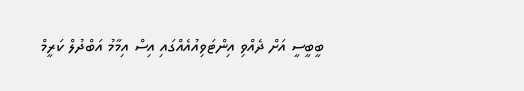ބީބީސީ އަށް ދެއްވި އިންޓަވިއުއެއްގައި އިސް އިމާމު އަބްދުލް ކަރީމް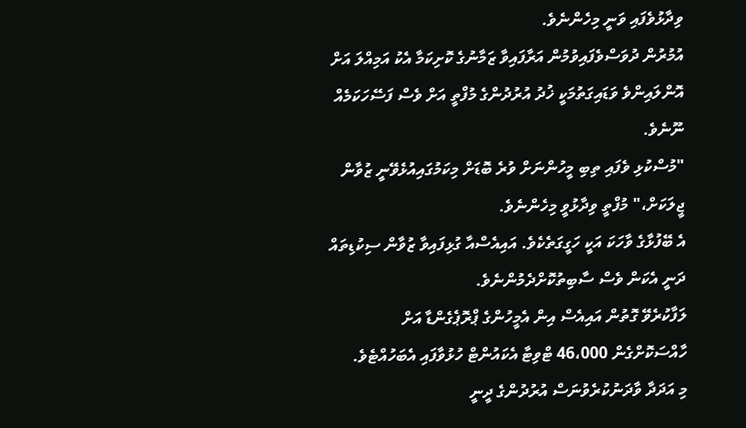ވިދާޅުވެފައި ވަނީ މިހެންނެވެ.
އުމުރުން ދުވަސްވެފައިވުމުން އަރާފައިވާ ޒަމާނުގެ ކޮށިކަމާ އެކު އަމިއްލަ އަށް އޮންލައިންވެ ވަޑައިގަތުމަކީ ޚުދު އުރުދުންގެ މުފްތީ އަށް ވެސް ފަސޭހަކަމެއް ނޫނެވެ.
"މުސްކުޅި ވެފައި ތިބި މީހުންނަށް ވުރެ ބޮޑަށް މިކަމުގައިއުޅެވޭނީ ޒުވާން ޖީލަކަށް،" މުފްތީ ވިދާޅުވީ މިހެންނެވެ.
އެ ބޭފުޅާގެ ވާހަކަ އަކީ ހަގީގަތެކެވެ. އައިއެސްއާ ގުޅިފައިވާ ޒުވާން ސިކުޑިތައް ދަނީ އެކަން ވެސް ސާބިތުކޮށްދެމުންނެވެ.
ލަފާކުރެވޭ ގޮތުން އައިއެސް އިން އެމީހުންގެ ޕްރޮޕެގެންޑާ އަށް ހާއްސަކޮށްގެން 46،000 ޓްވިޓާ އެކައުންޓް ހުޅުވާފައި އެބަހުއްޓެވެ.
މި އަދަދާ ވާދަނުކުރެވުނަސް އުރުދުންގެ ދީނީ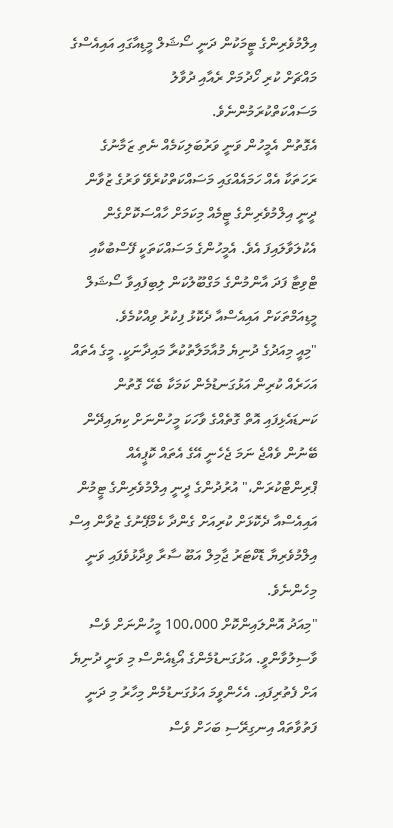އިލްމުވެރިންގެ ޓީމަކުން ދަނީ ސޯޝަލް މީޑިއާގައި އައިއެސްގެ މައްޗަށް ކުރި ހޯދުމަށް ރެއާއި ދުވާލު މަސައްކަތްކުރަމުންނެވެ.
އެގޮތުން އެމީހުން ވަނީ ވަރުބަލިކަމެއް ނެތި ޒަމާނުގެ ރަހަތަކާ އެއް ހަމައެއްގައި މަސައްކަތްކުރެވޭ ވަރުގެ ޒުވާން ދީނީ އިލްމުވެރިންގެ ޓީމެއް މިކަމަށް ހާއްސަކޮށްގެން އެކުލަވާލައިފަ އެވެ. އެމީހުންގެ މަސައްކަތަކީ ފޭސްބުކާއި ޓްވިޓާ ފަދަ އާންމުންގެ މަގްބޫލުކަން ލިބިފައިވާ ސޯޝަލް މީޑިއަމްތަކަށް އައިއެސްއާ ދެކޮޅު ފިކުރު ވިއްކުމެވެ.
"މިއީ މިއަދުގެ ދުނިޔެ މުއާމަލާތުކުރާ މައިދާނަކީ. މީގެ އެތައް އަހަރެއް ކުރިން އަޅުގަނޑުމެން ކަމަކާ ބެހޭ ގޮތުން ކަނޑައެޅިފައި އޮތް ގޮތެއްގެ ވާހަކަ މީހުންނަށް ކިޔައިދޭން ބޭނުން ވެއްޖެ ނަމަ ޖެހެނީ އޭގެ އެތައް ކޮޕީއެއް ޕްރިންޓްކުރަން،" އުރުދުންގެ ދީނީ އިލްމުވެރިންގެ ޓީމުން އައިއެސްއާ ދެކޮޅަށް ކުރިއަށް ގެންދާ ކެމްޕޭނުގެ ޒުވާން އިސް އިލްމުވެރިޔާ ޑޮކްޓަރު ޖާމިލް އަބޫ ސާރާ ވިދާޅުވެފައި ވަނީ މިހެންނެވެ.
"މިއަދު އޮންލައިންކޮށް 100،000 މީހުންނަށް ވެސް ވާސިލުވާންވީ. އަޅުގަނޑުމެންގެ އޯޑިއެންސް މި ވަނީ ދުނިޔެ އަށް ފެތުރިފައި. އެހެންވީމަ އަޅުގަނޑުމެން މިހާރު މި ދަނީ ފަތުވާތައް އިނގިރޭސި ބަހަށް ވެސް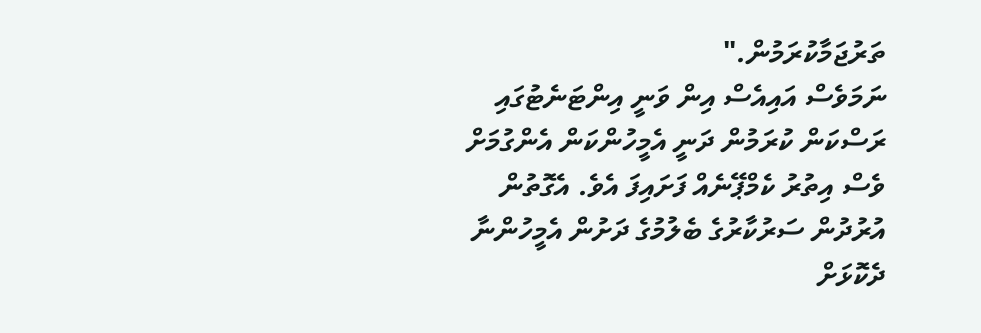ތަރުޖަމާކުރަމުން."
ނަމަވެސް އައިއެސް އިން ވަނީ އިންޓަނެޓުގައި ރަސްކަން ކުރަމުން ދަނީ އެމީހުންކަން އެންގުމަށް ވެސް އިތުރު ކެމްޕޭނެއް ފަށައިފަ އެވެ. އެގޮތުން އުރުދުން ސަރުކާރުގެ ބެލުމުގެ ދަށުން އެމީހުންނާ ދެކޮޅަށް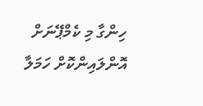ހިންގާ މި ކެމްޕޭނަށް އޮންލައިންކޮށް ހަމަލާ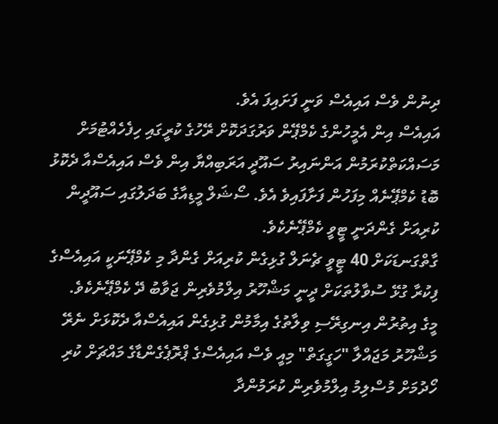ދިނުން ވެސް އައިއެސް ވަނީ ފަށައިފަ އެވެ.
އައިއެސް އިން އެމީހުންގެ ކެމްޕޭން ވަރުގަދަކޮށް ރޭހުގެ ކުރީގައި ހިފެހެއްޓުމަށް މަސައްކަތްކުރަމުން އަންނައިރު ސައޫދީ އަރަބިއްޔާ އިން ވެސް އައިއެސްއާ ދެކޮޅު ބޮޑު ކެމްޕޭނެއް މިފަހުން ފަށާފައިވެ އެވެ. ސޯޝަލް މީޑިއާގެ ބަދަލުގައި ސައޫދީން ކުރިއަށް ގެންދަނީ ޓީވީ ކެމްޕޭނެކެވެ.
ގާތްގަނޑަކަށް 40 ޓީވީ ޗެނަލް ގުޅިގެން ކުރިއަށް ގެންދާ މި ކެމްޕޭނަކީ އައިއެސްގެ ފިކުރާ ގުޅޭ ސުވާލުތަކަށް ދީނީ މަޝްހޫރު އިލްމުވެރިން ޖަވާބު ދޭ ކެމްޕޭނެކެވެ.
މީގެ އިތުރުން އިނގިރޭސި ވިލާތުގެ އިމާމުން ގުޅިގެން އައިއެސްއާ ދެކޮޅަށް ނެރޭ މަޝްހޫރު މަޖައްލާ "ހަގީގަތް" މިއީ ވެސް އައިއެސްގެ ޕްރޮޕެގެންޑާގެ މައްޗަށް ކުރި ހޯދުމަށް މުސްލިމު އިލްމުވެރިން ކުރަމުންދާ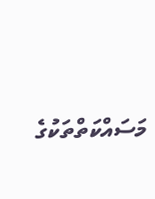މަސައްކަތްތަކުގެ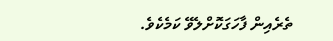ތެރެއިން ފާހަގަކޮށްލެވޭ ކަމެކެވެ.